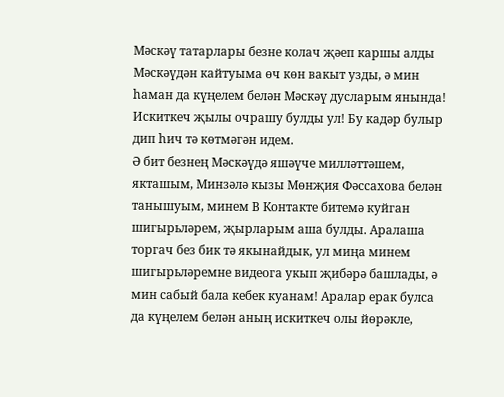Мәскәү татарлары безне колач җәеп каршы алды
Мәскәүдән кайтуыма өч көн вакыт узды, ә мин һаман да күңелем белән Мәскәү дусларым янында! Искиткеч җылы очрашу булды ул! Бу кадәр булыр дип һич тә көтмәгән идем.
Ә бит безнең Мәскәүдә яшәүче милләттәшем, якташым, Минзәлә кызы Мөнҗия Фәссахова белән танышуым, минем В Контакте битемә куйган шигырьләрем, җырларым аша булды. Аралаша торгач без бик тә якынайдык, ул миңа минем шигырьләремне видеога укып җибәрә башлады, ә мин сабый бала кебек куанам! Аралар ерак булса да күңелем белән аның искиткеч олы йөрәкле,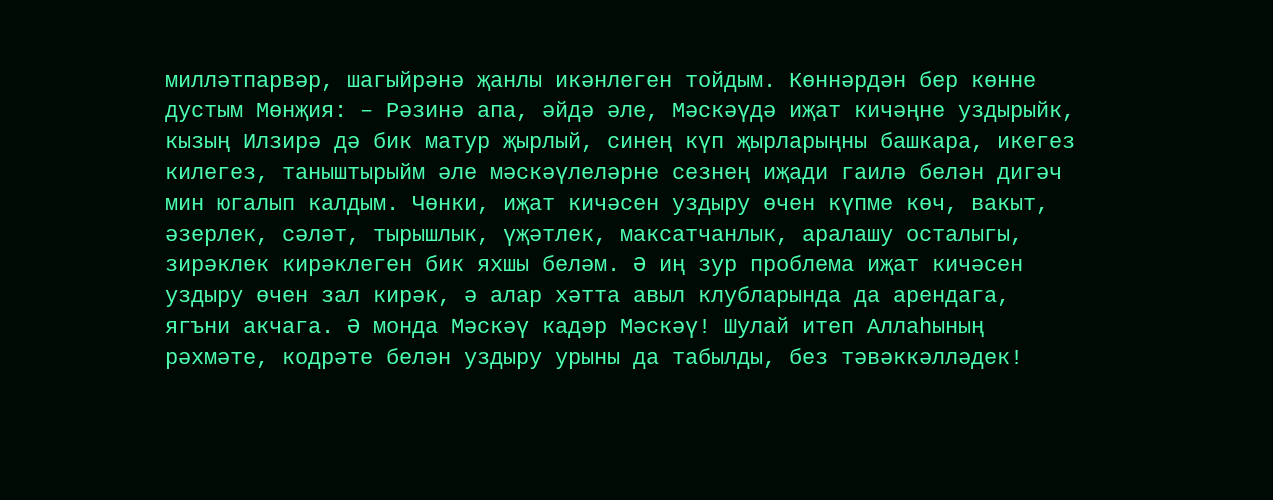милләтпарвәр, шагыйрәнә җанлы икәнлеген тойдым. Көннәрдән бер көнне дустым Мөнҗия: – Рәзинә апа, әйдә әле, Мәскәүдә иҗат кичәңне уздырыйк, кызың Илзирә дә бик матур җырлый, синең күп җырларыңны башкара, икегез килегез, таныштырыйм әле мәскәүлеләрне сезнең иҗади гаилә белән дигәч мин югалып калдым. Чөнки, иҗат кичәсен уздыру өчен күпме көч, вакыт, әзерлек, сәләт, тырышлык, үҗәтлек, максатчанлык, аралашу осталыгы, зирәклек кирәклеген бик яхшы беләм. Ә иң зур проблема иҗат кичәсен уздыру өчен зал кирәк, ә алар хәтта авыл клубларында да арендага, ягъни акчага. Ә монда Мәскәү кадәр Мәскәү! Шулай итеп Аллаһының рәхмәте, кодрәте белән уздыру урыны да табылды, без тәвәккәлләдек!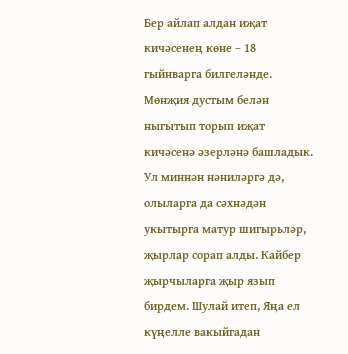Бер айлап алдан иҗат кичәсенең көне – 18 гыйнварга билгеләнде. Мөнҗия дустым белән ныгытып торып иҗат кичәсенә әзерләнә башладык. Ул миннән нәниләргә дә, олыларга да сәхнәдән укытырга матур шигырьләр, җырлар сорап алды. Кайбер җырчыларга җыр язып бирдем. Шулай итеп, Яңа ел күңелле вакыйгадан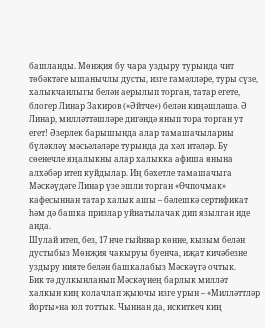башланды. Мөнҗия бу чара уздыру турында чит төбәктәге ышанычлы дусты, изге гамәлләре, туры сүзе, халыкчанлыгы белән аерылып торган, татар егете, блогер Линар Закиров («Әйтче») белән киңәшләшә. Ә Линар, милләттәшләре дигәндә янып тора торган ут егет! Әзерлек барышында алар тамашачыларны бүләкләү мәсьәләләре турында да хәл итәләр. Бу сөенечле яңалыкны алар халыкка афиша янына алхәбәр итеп куйдылар. Иң бәхетле тамашачыга Мәскәүдәге Линар үзе эшли торган «Өчпочмак» кафесыннан татар халык ашы – бәлешкә сертификат һәм дә башка призлар уйнатылачак дип язылган иде анда.
Шулай итеп, без, 17 нче гыйнвар көнне, кызым белән дустыбыз Мөнҗия чакыруы буенча, иҗат кичәбезне уздыру нияте белән башкалабыз Мәскәүгә очтык.
Бик тә дулкынланып Мәскәүнең барлык милләт халкын киң колачлап җыючы изге урын – «Милләттләр йорты»на юл тоттык. Чыннан да, искиткеч киң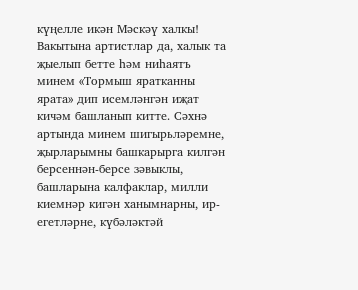күңелле икән Мәскәү халкы! Вакытына артистлар да, халык та җыелып бетте һәм ниһаятъ минем «Тормыш яратканны ярата» дип исемләнгән иҗат кичәм башланып китте. Сәхнә артында минем шигырьләремне, җырларымны башкарырга килгән берсеннән-берсе зәвыклы, башларына калфаклар, милли киемнәр кигән ханымнарны, ир-егетләрне, күбәләктәй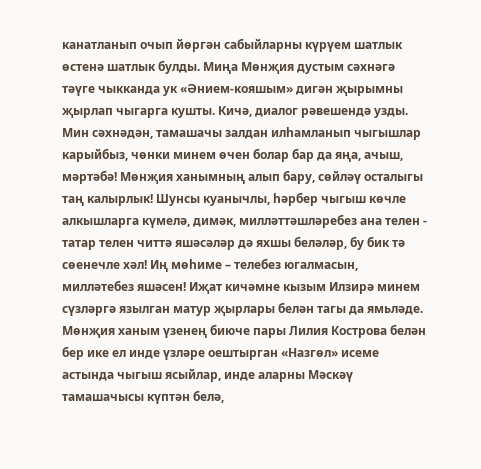канатланып очып йөргән сабыйларны күрүем шатлык өстенә шатлык булды. Миңа Мөнҗия дустым сәхнәгә тәүге чыкканда ук «Әнием-кояшым» дигән җырымны җырлап чыгарга кушты. Кичә, диалог рәвешендә узды. Мин сәхнәдән, тамашачы залдан илһамланып чыгышлар карыйбыз, чөнки минем өчен болар бар да яңа, ачыш, мәртәбә! Мөнҗия ханымның алып бару, сөйләү осталыгы таң калырлык! Шунсы куанычлы, һәрбер чыгыш көчле алкышларга күмелә, димәк, милләттәшләребез ана телен - татар телен читтә яшәсәләр дә яхшы беләләр, бу бик тә сөенечле хәл! Иң мөһиме – телебез югалмасын, милләтебез яшәсен! Иҗат кичәмне кызым Илзирә минем сүзләргә язылган матур җырлары белән тагы да ямьләде. Мөнҗия ханым үзенең биюче пары Лилия Кострова белән бер ике ел инде үзләре оештырган «Назгөл» исеме астында чыгыш ясыйлар, инде аларны Мәскәү тамашачысы күптән белә,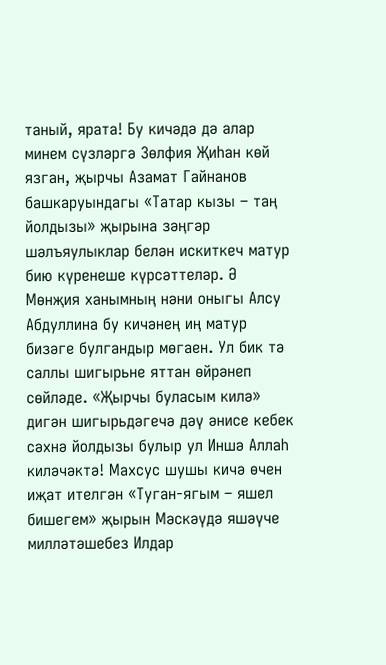таный, ярата! Бу кичәдә дә алар минем сүзләргә Зөлфия Җиһан көй язган, җырчы Азамат Гайнанов башкаруындагы «Татар кызы – таң йолдызы» җырына зәңгәр шәлъяулыклар белән искиткеч матур бию күренеше күрсәттеләр. Ә Мөнҗия ханымның нәни оныгы Алсу Абдуллина бу кичәнең иң матур бизәге булгандыр мөгаен. Ул бик тә саллы шигырьне яттан өйрәнеп сөйләде. «Җырчы буласым килә» дигән шигырьдәгечә дәү әнисе кебек сәхнә йолдызы булыр ул Иншә Аллаһ киләчәктә! Махсус шушы кичә өчен иҗат ителгән «Туган-ягым – яшел бишегем» җырын Мәскәүдә яшәүче милләтәшебез Илдар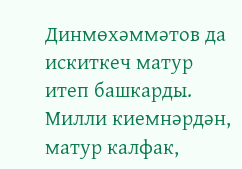Динмөхәммәтов да искиткеч матур итеп башкарды. Милли киемнәрдән, матур калфак,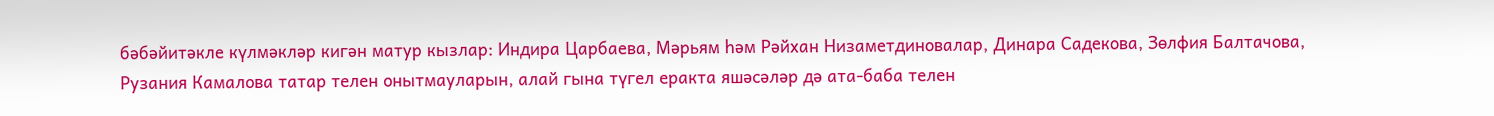бәбәйитәкле күлмәкләр кигән матур кызлар: Индира Царбаева, Мәрьям һәм Рәйхан Низаметдиновалар, Динара Садекова, Зөлфия Балтачова, Рузания Камалова татар телен онытмауларын, алай гына түгел еракта яшәсәләр дә ата-баба телен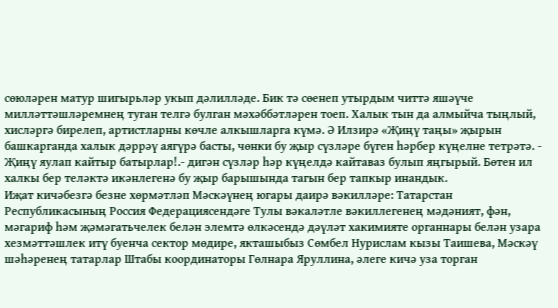сөюләрен матур шигырьләр укып дәлилләде. Бик тә сөенеп утырдым читтә яшәүче милләттәшләремнең туган телгә булган мәхәббәтләрен тоеп. Халык тын да алмыйча тыңлый, хисләргә бирелеп, артистларны көчле алкышларга күмә. Ә Илзирә «Җиңү таңы» җырын башкарганда халык дәррәү аягүрә басты, чөнки бу җыр сүзләре бүген һәрбер күңелне тетрәтә. - Җиңү яулап кайтыр батырлар!.- дигән сүзләр һәр күңелдә кайтаваз булып яңгырый. Бөтен ил халкы бер теләктә икәнлегенә бу җыр барышында тагын бер тапкыр инандык.
Иҗат кичәбезгә безне хөрмәтләп Мәскәүнең югары даирә вәкилләре: Татарстан Республикасының Россия Федерациясендәге Тулы вәкаләтле вәкиллегенең мәдәният, фән, мәгариф һәм җәмәгатьчелек белән элемтә өлкәсендә дәүләт хакимияте органнары белән узара хезмәттәшлек итү буенча сектор мөдире, якташыбыз Сөмбел Нурислам кызы Таишева, Мәскәү шәһәренең татарлар Штабы координаторы Гөлнара Яруллина, әлеге кичә уза торган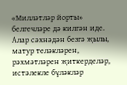«Милләтләр йорты» белгечләре дә килгән иде. Алар сәхнәдән безгә җылы, матур теләкләрен, рәхмәтләрен җиткерделәр, истәлекле бүләкләр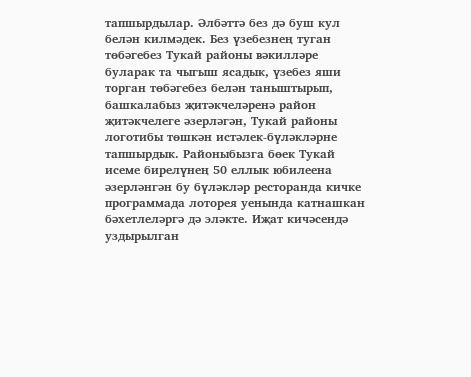тапшырдылар. Әлбәттә без дә буш кул белән килмәдек. Без үзебезнең туган төбәгебез Тукай районы вәкилләре буларак та чыгыш ясадык, үзебез яши торган төбәгебез белән таныштырып, башкалабыз җитәкчеләренә район җитәкчелеге әзерләгән, Тукай районы логотибы төшкән истәлек-бүләкләрне тапшырдык. Районыбызга бөек Тукай исеме бирелүнең 50 еллык юбилеена әзерләнгән бу бүләкләр ресторанда кичке программада лоторея уенында катнашкан бәхетлеләргә дә эләкте. Иҗат кичәсендә уздырылган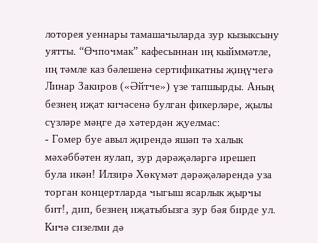лоторея уеннары тамашачыларда зур кызыксыну уятты. “Өчпочмак” кафесыннан иң кыйммәтле, иң тәмле каз бәлешенә сертификатны җиңүчегә Линар Закиров («Әйтче») үзе тапшырды. Аның безнең иҗат кичәсенә булган фикерләре, җылы сүзләре мәңге дә хәтердән җуелмас:
- Гомер буе авыл җирендә яшәп тә халык мәхәббәтен яулап, зур дәрәҗәләргә ирешеп була икән! Илзирә Хөкүмәт дәрәҗәләрендә уза торган концертларда чыгыш ясарлык җырчы бит!, дип, безнең иҗатыбызга зур бәя бирде ул. Кичә сизелми дә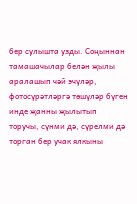бер сулышта узды. Соңыннан тамашачылар белән җылы аралашып чәй эчүләр, фотосүрәтләргә төшүләр бүген инде җанны җылытып торучы, сүнми дә, сүрелми дә торган бер учак ялкыны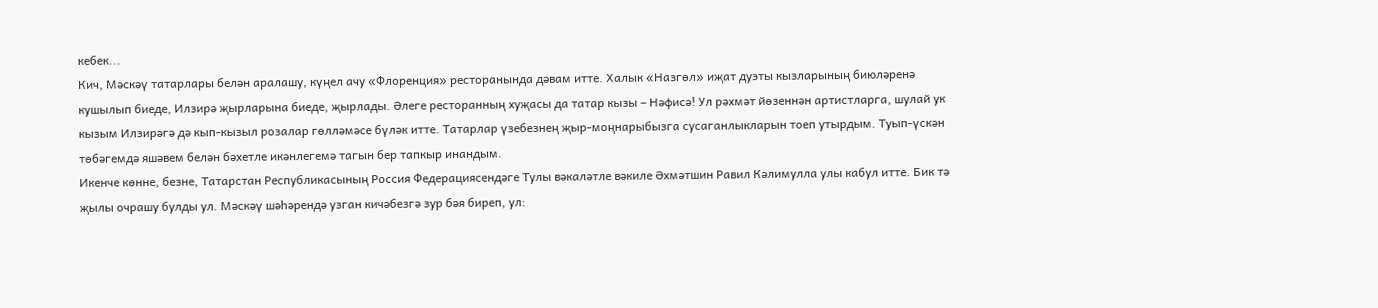кебек...
Кич, Мәскәү татарлары белән аралашу, күңел ачу «Флоренция» ресторанында дәвам итте. Халык «Назгөл» иҗат дуэты кызларының биюләренә кушылып биеде, Илзирә җырларына биеде, җырлады. Әлеге ресторанның хуҗасы да татар кызы – Нәфисә! Ул рәхмәт йөзеннән артистларга, шулай ук кызым Илзирәгә дә кып-кызыл розалар гөлләмәсе бүләк итте. Татарлар үзебезнең җыр-моңнарыбызга сусаганлыкларын тоеп утырдым. Туып-үскән төбәгемдә яшәвем белән бәхетле икәнлегемә тагын бер тапкыр инандым.
Икенче көнне, безне, Татарстан Республикасының Россия Федерациясендәге Тулы вәкаләтле вәкиле Әхмәтшин Равил Кәлимулла улы кабул итте. Бик тә җылы очрашу булды ул. Мәскәү шәһәрендә узган кичәбезгә зур бәя биреп, ул: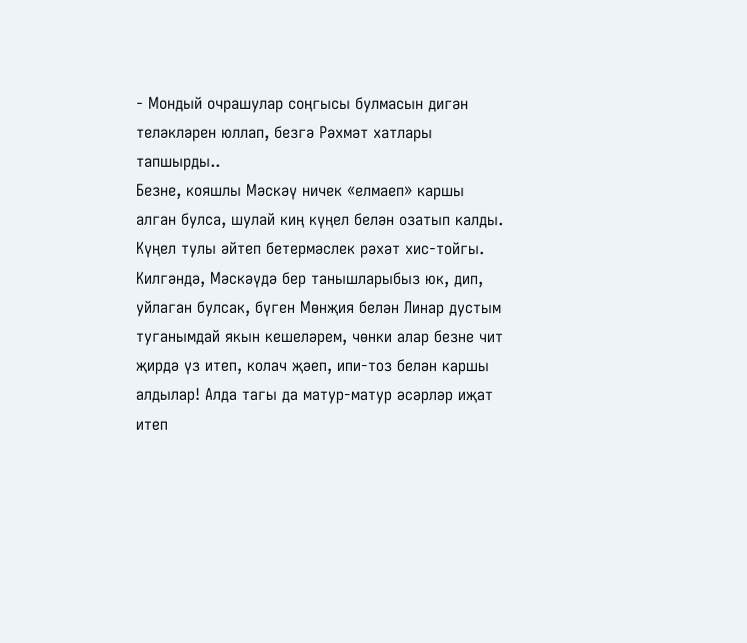- Мондый очрашулар соңгысы булмасын дигән теләкләрен юллап, безгә Рәхмәт хатлары тапшырды..
Безне, кояшлы Мәскәү ничек «елмаеп» каршы алган булса, шулай киң күңел белән озатып калды. Күңел тулы әйтеп бетермәслек рәхәт хис-тойгы. Килгәндә, Мәскәүдә бер танышларыбыз юк, дип, уйлаган булсак, бүген Мөнҗия белән Линар дустым туганымдай якын кешеләрем, чөнки алар безне чит җирдә үз итеп, колач җәеп, ипи-тоз белән каршы алдылар! Алда тагы да матур-матур әсәрләр иҗат итеп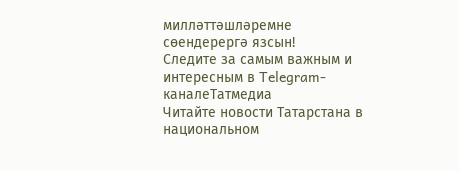милләттәшләремне сөендерергә язсын!
Следите за самым важным и интересным в Telegram-каналеТатмедиа
Читайте новости Татарстана в национальном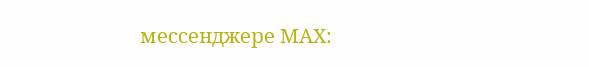мессенджере MАХ: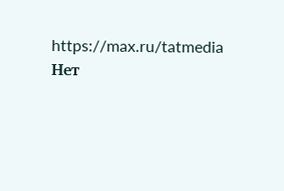https://max.ru/tatmedia
Нет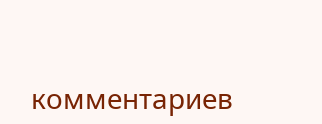комментариев